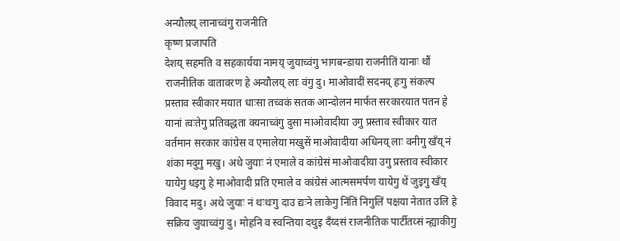अन्यौलय् लानाच्वंगु राजनीति
कृष्ण प्रजापति
देशय् सहमति व सहकार्यया नामय् जुयाच्वंगु भागबन्डाया राजनीतिं यानाः थौं राजनीतिक वातावरण हे अन्यौलय् लाः वंगु दु। माओवादीं सदनय् हःगु संकल्प प्रस्ताव स्वीकार मयात धाःसा तच्वकं सतक आन्दोलन मार्फत सरकारयात पतन हे यानां त्वःतेगु प्रतिवद्धता क्यनाच्वंगु दुसा माओवादीया उगु प्रस्ताव स्वीकार यात वर्तमान सरकार कांग्रेस व एमालेया मखुसें माओवादीया अधिनय् लाः वनीगु खँय् नं शंका मदुगु मखु। अथे जुयाः नं एमाले व कांग्रेसं माओवादीया उगु प्रस्ताव स्वीकार यायेगु धइगु हे माओवादी प्रति एमाले व कांग्रेसं आत्मसमर्पण यायेगु थें जुइगु खँय् विवाद मदु। अथे जुयाः नं थःथःगु दाउ द्यःने लाकेगु निंतिं निगुलिं पक्षया नेतात उलि हे सक्रिय जुयाच्वंगु दु। मोहनि व स्वन्तिया दथुइ दँय्दसं राजनीतिक पार्टीतय्सं न्ह्याकीगु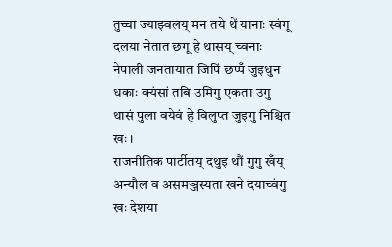तुच्चा ज्याझ्वलय् मन तये थें यानाः स्वंगू दलया नेतात छगू हे थासय् च्वनाः नेपाली जनतायात जिपिं छप्पँ जुइधुन धकाः क्यंसां तबि उमिगु एकता उगु थासं पुला वयेवं हे विलुप्त जुइगु निश्चित खः ।
राजनीतिक पार्टीतय् दथुइ थौं गुगु खँय् अन्यौल व असमञ्जस्यता खने दयाच्वंगु खः देशया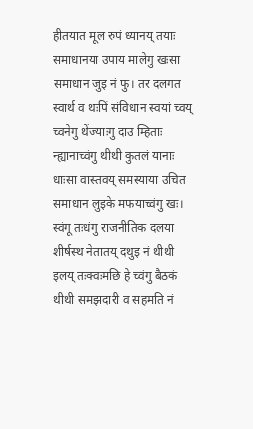हीतयात मूल रुपं ध्यानय् तयाः समाधानया उपाय मालेगु खःसा समाधान जुइ नं फु। तर दलगत स्वार्थ व थःपिं संविधान स्वयां च्वय् च्वनेगु थेंज्याःगु दाउ म्हिताः न्ह्यानाच्वंगु थीथी कुतलं यानाः धाःसा वास्तवय् समस्याया उचित समाधान लुइके मफयाच्वंगु खः। स्वंगू तःधंगु राजनीतिक दलया शीर्षस्थ नेतातय् दथुइ नं थीथी इलय् तःक्वःमछि हे च्वंगु बैठकं थीथी समझदारी व सहमति नं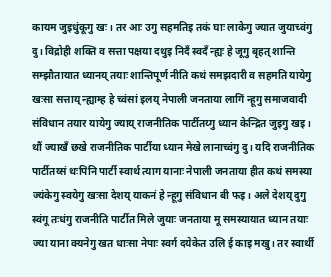कायम जुइधुंकूगु खः। तर आः उगु सहमतिइ तकं घाः लाकेगु ज्यात जुयाच्वंगु दु। विद्रोही शक्ति व सत्ता पक्षया दथुइ निदँ स्वदँ न्ह्यः हे जूगु बृहत् शान्ति सम्झौतायात ध्यानय् तयाः शान्तिपूर्ण नीति कथं समझदारी व सहमति यायेगु खःसा सत्ताय् न्ह्याम्ह हे च्वंसां इलय् नेपाली जनताया लागिं न्हूगु समाजवादी संविधान तयार यायेगु ज्याय् राजनीतिक पार्टीतय्गु ध्यान केन्द्रित जुइगु खइ ।
थौं ज्याखँ छखे राजनीतिक पार्टीया ध्यान मेखे लानाच्वंगु दु। यदि राजनीतिक पार्टीतय्सं थःपिनि पार्टी स्वार्थ त्याग यानाः नेपाली जनताया हीत कथं समस्या ज्यंकेगु स्वयेगु खःसा देशय् याकनं हे न्हूगु संविधान बी फइ। अले देशय् दुगु स्वंगू तःधंगु राजनीति पार्टीत मिले जुयाः जनताया मू समस्यायात ध्यान तयाः ज्या याना क्यनेगु खत धाःसा नेपाः स्वर्ग दयेकेत उलि ई काइ मखु। तर स्वार्थी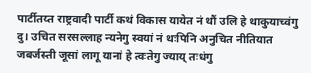पार्टीतय्त राष्ट्रवादी पार्टी कथं विकास यायेत नं थौं उलि हे थाकुयाच्वंगु दु। उचित सरसल्लाह न्यनेगु स्वयां नं थःपिनि अनुचित नीतियात जबर्जस्ती जूसां लागू यानां हे त्वःतेगु ज्याय् तःधंगु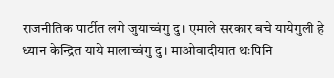राजनीतिक पार्टीत लगे जुयाच्वंगु दु। एमाले सरकार बचे यायेगुली हे ध्यान केन्द्रित याये मालाच्वंगु दु। माओवादीयात थःपिनि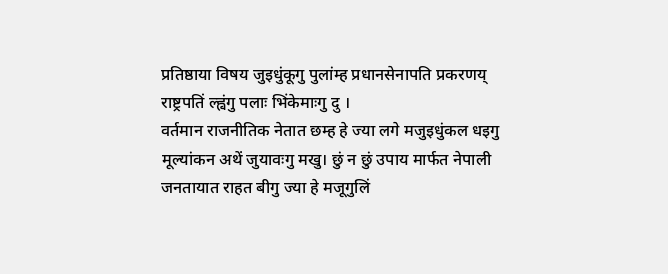प्रतिष्ठाया विषय जुइधुंकूगु पुलांम्ह प्रधानसेनापति प्रकरणय् राष्ट्रपतिं ल्ह्वंगु पलाः भिंकेमाःगु दु ।
वर्तमान राजनीतिक नेतात छम्ह हे ज्या लगे मजुइधुंकल धइगु मूल्यांकन अथें जुयावःगु मखु। छुं न छुं उपाय मार्फत नेपाली जनतायात राहत बीगु ज्या हे मजूगुलिं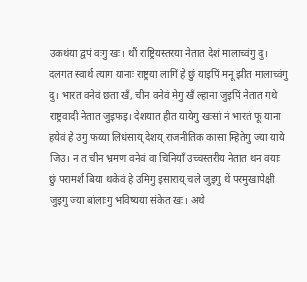उकथंया द्वपं वःगु खः। थौं राष्ट्रियस्तरया नेतात देशं मालाच्वंगु दु। दलगत स्वार्थ त्याग यानाः राष्ट्रया लागिं हे छुं याइपिं मनू झीत मालाच्वंगु दु। भारत वनेवं छता खँ, चीन वनेवं मेगु खँ ल्हाना जुइपिं नेतात गथे राष्ट्रवादी नेतात जुइफइ। देशयात हीत यायेगु खःसां नं भारतं फू याना हयेवं हे उगु फय्या लिधंसाय् देशय् राजनीतिक कासा म्हितेगु ज्या याये जिउ। न त चीन भ्रमण वनेवं वा चिनियाँ उच्चस्तरीय नेतात थन वयाः छुं परामर्श बिया थकेवं हे उमिगु इसाराय् चले जुइगु थें परमुखापेक्षी जुइगु ज्या बांलाःगु भविष्यया संकेत खः। अथे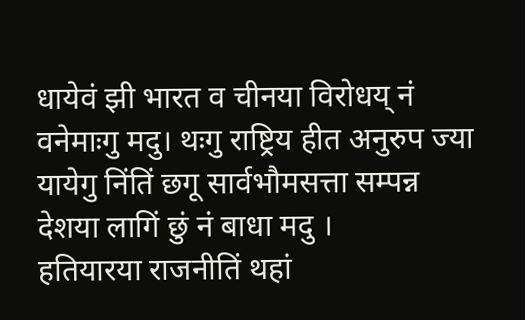धायेवं झी भारत व चीनया विरोधय् नं वनेमाःगु मदु। थःगु राष्ट्रिय हीत अनुरुप ज्या यायेगु निंतिं छगू सार्वभौमसत्ता सम्पन्न देशया लागिं छुं नं बाधा मदु ।
हतियारया राजनीतिं थहां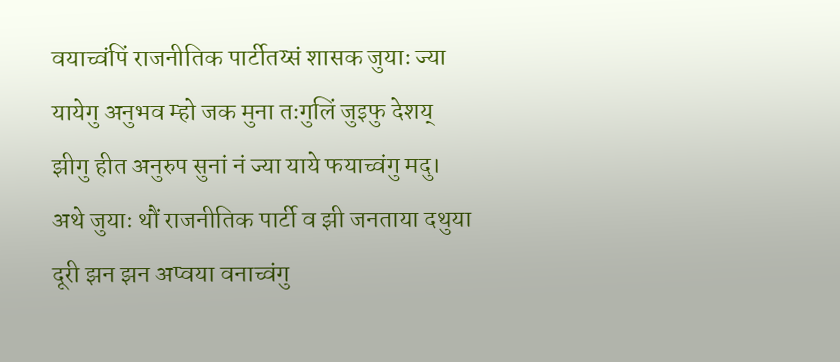वयाच्वंपिं राजनीतिक पार्टीतय्सं शासक जुयाः ज्या यायेगु अनुभव म्हो जक मुना तःगुलिं जुइफु देशय् झीगु हीत अनुरुप सुनां नं ज्या याये फयाच्वंगु मदु। अथे जुयाः थौं राजनीतिक पार्टी व झी जनताया दथुया दूरी झन झन अप्वया वनाच्वंगु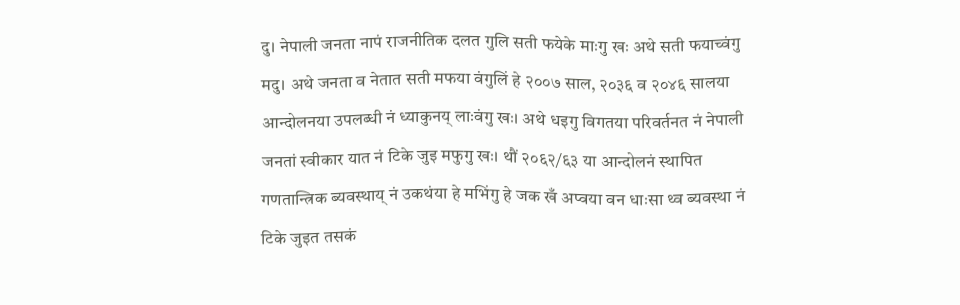दु। नेपाली जनता नापं राजनीतिक दलत गुलि सती फयेके माःगु खः अथे सती फयाच्वंगु मदु। अथे जनता व नेतात सती मफया वंगुलिं हे २००७ साल, २०३६ व २०४६ सालया आन्दोलनया उपलब्धी नं ध्याकुनय् लाःवंगु खः। अथे धइगु विगतया परिवर्तनत नं नेपाली जनतां स्वीकार यात नं टिके जुइ मफुगु खः। थौं २०६२/६३ या आन्दोलनं स्थापित गणतान्त्रिक ब्यवस्थाय् नं उकथंया हे मभिंगु हे जक खँ अप्वया वन धाःसा थ्व ब्यवस्था नं टिके जुइत तसकं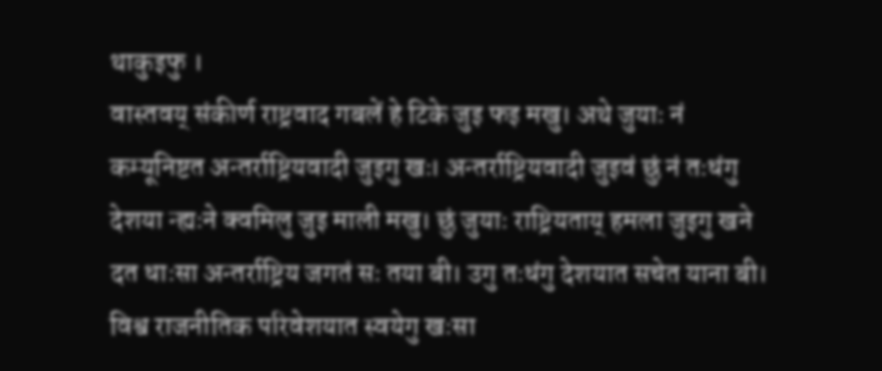थाकुइफु ।
वास्तवय् संकीर्ण राष्ट्रवाद गबलें हे टिके जुइ फइ मखु। अथे जुयाः नं कम्यूनिष्टत अन्तर्राष्ट्रियवादी जुइगु खः। अन्तर्राष्ट्रियवादी जुइवं छुं नं तःधंगु देशया न्ह्यःने क्वमिलु जुइ माली मखु। छुं जुयाः राष्ट्रियताय् हमला जुइगु खने दत धाःसा अन्तर्राष्ट्रिय जगतं सः तया बी। उगु तःधंगु देशयात सचेत याना बी। विश्व राजनीतिक परिवेशयात स्वयेगु खःसा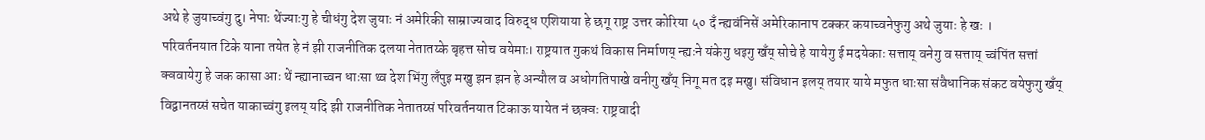अथे हे जुयाच्वंगु दु। नेपाः थेंज्याःगु हे चीधंगु देश जुयाः नं अमेरिकी साम्राज्यवाद विरुद्ध एशियाया हे छगू राष्ट्र उत्तर कोरिया ५० दँ न्ह्यवंनिसें अमेरिकानाप टक्कर कयाच्वनेफुगु अथे जुयाः हे खः ।
परिवर्तनयात टिके याना तयेत हे नं झी राजनीतिक दलया नेतातय्के बृहत्त सोच वयेमाः। राष्ट्रयात गुकथं विकास निर्माणय् न्ह्यःने यंकेगु धइगु खँय् सोचे हे यायेगु ई मदयेकाः सत्ताय् वनेगु व सत्ताय् च्वंपिंत सत्तां क्ववायेगु हे जक कासा आः थें न्ह्यानाच्वन धाःसा थ्व देश भिंगु लँपुइ मखु झन झन हे अन्यौल व अधोगतिपाखे वनीगु खँय् निगू मत दइ मखु। संविधान इलय् तयार याये मफुत धाःसा संवैधानिक संकट वयेफुगु खँय् विद्वानतय्सं सचेत याकाच्वंगु इलय् यदि झी राजनीतिक नेतातय्सं परिवर्तनयात टिकाऊ यायेत नं छक्वः राष्ट्रवादी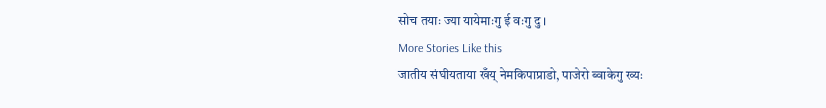सोच तयाः ज्या यायेमाःगु ई वःगु दु ।
More Stories Like this
जातीय संघीयताया खँय् नेमकिपाप्राडो, पाजेरो ब्वाकेगु ख्यः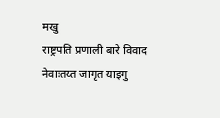मखु
राष्ट्रपति प्रणाली बारे विवाद
नेवाःतय्त जागृत याइगु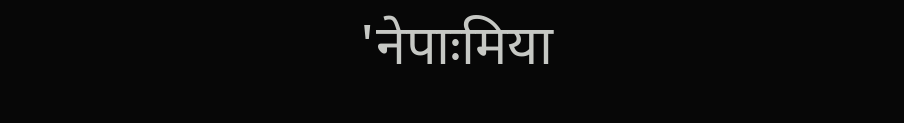'नेपाःमिया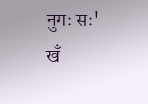नुगः सः'
खँ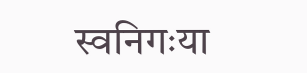स्वनिगःया